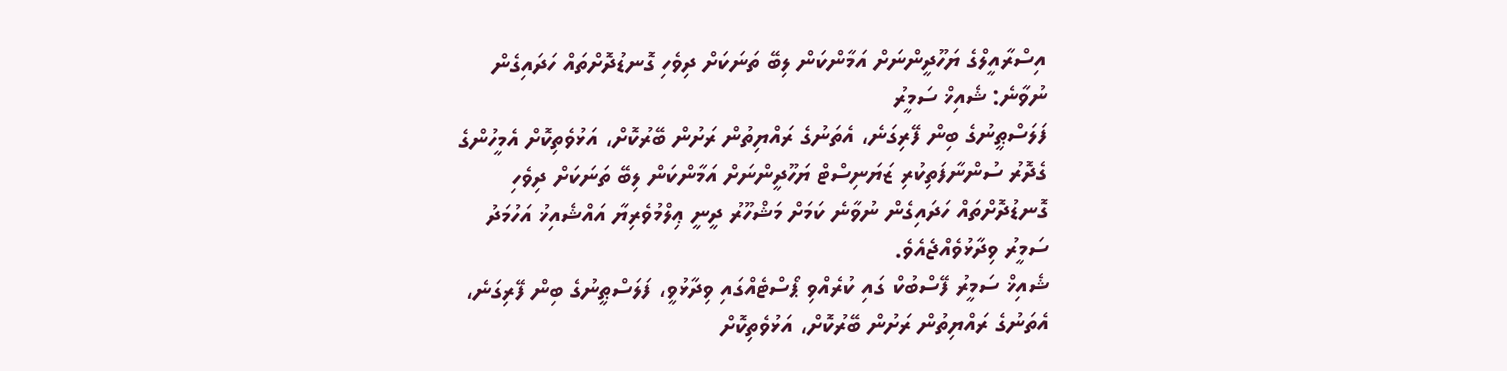އިސްރާއީލްގެ ޔަހޫދީންނަށް އަމާންކަން ލިބޭ ތަނަކަށް ދިވެހި ގޮނޑުދޮށްތައް ހަދައިގެން ނުވާނެ: ޝެއިޚް ސަމީރު
ފަލަސްޠީނުގެ ބިން ފޭރިގަނެ، އެތަނުގެ ރައްޔިތުން ރަށުން ބޭރުކޮށް، އަޅުވެތިކޮށް އެމީހުންގެ ގެދޮރު ސުންނާފަތިކުރި ޒަޔަނިސްޓް ޔަހޫދީންނަށް އަމާންކަން ލިބޭ ތަނަކަށް ދިވެހި ގޮނޑުދޮށްތައް ހަދައިގެން ނުވާނެ ކަމަށް މަޝްހޫރު ދީނީ ޢިލްމުވެރިޔާ އައްޝެއިޚު އަހުމަދު ސަމީރު ވިދާޅުވެއްޖެއެވެ.
ޝެއިޚް ސަމީރު ފޭސްބުކް ގައި ކުރެއްވި ޕޯސްޓެއްގައި ވިދާޅުވީ، ފަލަސްޠީނުގެ ބިން ފޭރިގަނެ، އެތަނުގެ ރައްޔިތުން ރަށުން ބޭރުކޮށް، އަޅުވެތިކޮށް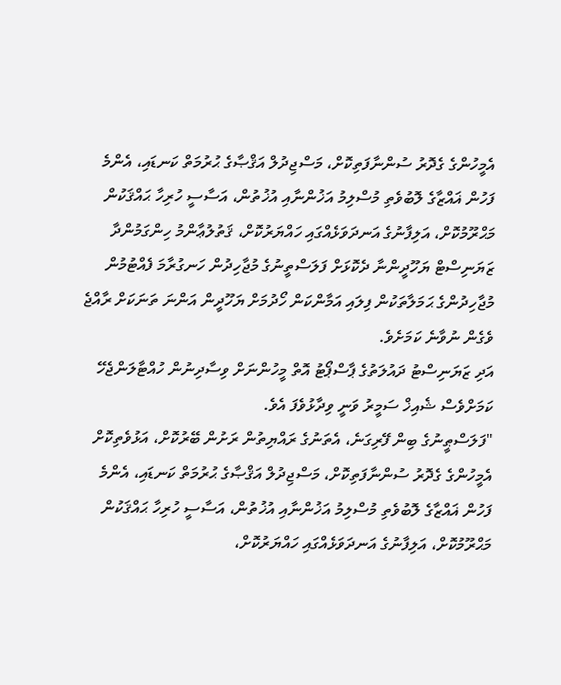އެމީހުންގެ ގެދޮރު ސުންނާފަތިކޮށް، މަސްޖިދުލް އަޤްޞާގެ ޙުރުމަތް ކަނޑައި، އެންމެ ފަހުން ޣައްޒާގެ ލޮބުވެތި މުސްލިމު އަޚުންނާއި އުޚުތުން، އަސާސީ ހުރިހާ ޙައްޤަކުން މަޙްރޫމުކޮށް، އަލިފާނުގެ އަނދަވަޅެއްގައި ހައްޔަރުކޮށް، ޤަތުލުޢާންމު ހިންގަމުންދާ ޒަޔަނިސްޓް ޔަހޫދީންނާ ދެކޮޅަށް ފަލަސްތީނުގެ މުޖާހިދުން ހަނގުރާމަ ފެއްޓުމުން މުޖާހިދުންގެ ޙަމަލާތަކުން ފިލައި އަމާންކަން ހޯދުމަށް ޔަހޫދީން އަންނަ ތަނަކަށް ރާއްޖެ ވެގެން ނުވާނެ ކަމަށެވެ.
އަދި ޒަޔަނިސްޓު ދައުލަތުގެ ޕާސްޕޯޓު އޮތް މީހުންނަށް ވިސާދިނުން ހުއްޓާލަންޖެހޭ ކަމަށްވެސް ޝެއިޚް ސަމީރު ވަނީ ވިދާޅުވެފަ އެވެ.
"ފަލަސްޠީނުގެ ބިން ފޭރިގަނެ، އެތަނުގެ ރައްޔިތުން ރަށުން ބޭރުކޮށް، އަޅުވެތިކޮށް އެމީހުންގެ ގެދޮރު ސުންނާފަތިކޮށް، މަސްޖިދުލް އަޤްޞާގެ ޙުރުމަތް ކަނޑައި، އެންމެ ފަހުން ޣައްޒާގެ ލޮބުވެތި މުސްލިމު އަޚުންނާއި އުޚުތުން، އަސާސީ ހުރިހާ ޙައްޤަކުން މަޙްރޫމުކޮށް، އަލިފާނުގެ އަނދަވަޅެއްގައި ހައްޔަރުކޮށް،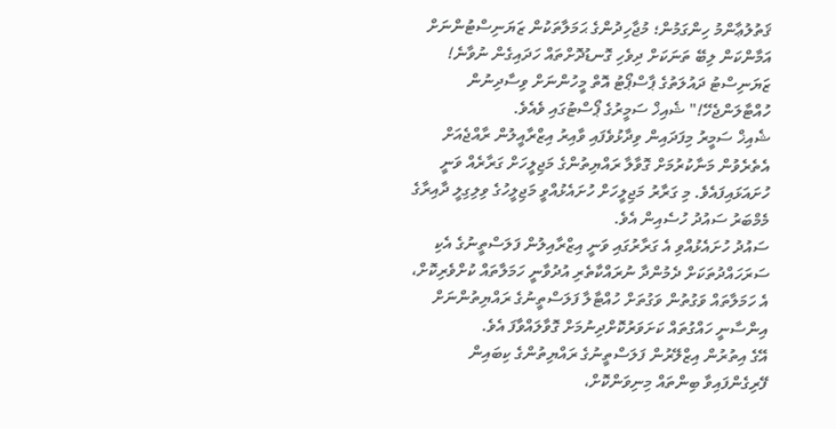ޤަތުލުޢާންމު ހިންގަމުން؛ މުޖާހިދުންގެ ޙަމަލާތަކުން ޒަޔަނިސްޓުންނަށް އަމާންކަން ލިބޭ ތަނަކަށް ދިވެހި ގޮނޑުދޮށްތައް ހަދައިގެން ނުވާނެ! ޒަޔަނިސްޓު ދައުލަތުގެ ޕާސްޕޯޓު އޮތް މީހުންނަށް ވިސާދިނުން ހުއްޓާލަންޖެހޭ!" ޝެއިޚް ސަމީރުގެ ޕޯސްޓުގައި ވެއެވެ.
ޝެއިޚް ސަމީރު މިފަދައިން ވިދާޅުވެފައި ވާއިރު އިޒްރާއީލުން ރާއްޖެއަށް އެތެރެވުން މަނާކުރުމަށް ގޮވާލާ ރައްޔިތުންގެ މަޖިލީހަށް ގަރާރެއް ވަނީ ހުށައަޅައިފައެވެ. މި ގަރާރު މަޖިލީހަށް ހުށައެޅުއްވީ މަޖިލީހުގެ ވިލިގިލީ ދާއިރާގެ މެމްބަރު ސައުދު ހުސެއިން އެވެ.
ސައުދު ހުށައެޅުއްވި އެ ގަރާރުގައި ވަނީ އިޒްރާއިލުން ފަލަސްތީނުގެ އެކި ސަރަހައްދުތަކަށް ދެމުންދާ ނުރައްކާތެރި އުދުވާނީ ހަމަލާތައް ކުށްވެރިކޮށް، އެ ހަމަލާތައް ވަގުތުން ވަގުތަށް ހުއްޓާލާ ފަލަސްތީނުގެ ރައްޔިތުންނަށް އިންސާނީ ހައްގުތައް ކަށަވަރުކޮށްދިނުމަށް ގޮވާލައްވާފަ އެވެ.
އޭގެ އިތުރުން އިޒްލޭރުން ފަލަސްތީނުގެ ރައްޔިތުންގެ ކިބައިން ފޭރިގެންފައިވާ ބިންތައް މިނިވަންކޮށް،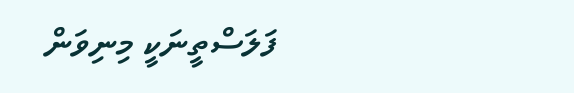ފަލަސްތީނަކީ މިނިވަން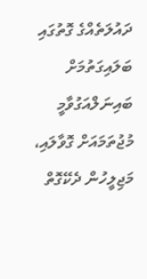ދައުލަތެއްގެ ގޮތުގައި ބަލައިގަތުމަށް ބައިނަލްއަގުވާމީ މުޖުތަމައަށް ގޮވާލައި، މަޖިލީހުން ދެކޭގޮތް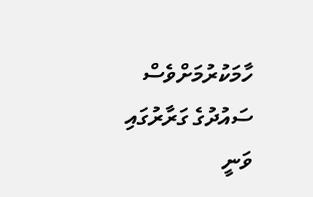ހާމަކުރުމަށްވެސް ސައުދުގެ ގަރާރުގައި ވަނީ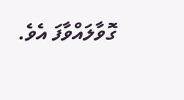ގޮވާލައްވާފަ އެވެ.